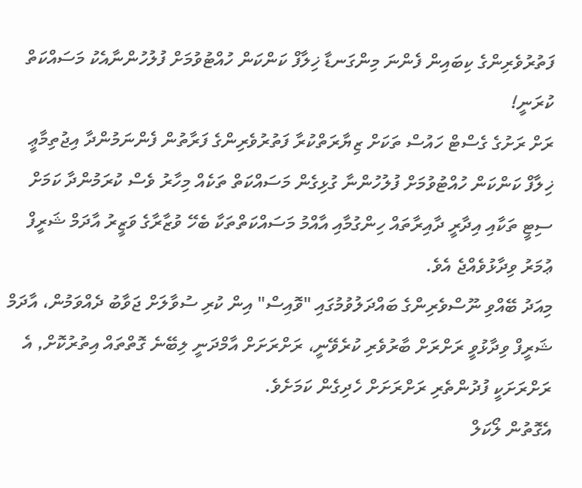ފަތުރުވެރިންގެ ކިބައިން ފެންނަ މިންގަނޑާ ޚިލާފް ކަންކަން ހުއްޓުވުމަށް ފުލުހުންނާއެކު މަސައްކަތް ކުރަނީ!
ރަށް ރަށުގެ ގެސްޓް ހައުސް ތަކަށް ޒިޔާރަތްކުރާ ފަތުރުވެރިންގެ ފަރާތުން ފެންނަމުންދާ އިޖުތިމާޢީ ޚިލާފް ކަންކަން ހުއްޓުވުމަށް ފުލުހުންނާ ގުޅިގެން މަސައްކަތް ތަކެއް މިހާރު ވެސް ކުރަމުންދާ ކަމަށް ސިޓީ ތަކާއި އިދާރީ ދާއިރާތައް ހިންގުމާއި އާއްމު މަސައްކަތްތަކާ ބެހޭ ވުޒާރާގެ ވަޒީރު އާދަމް ޝަރީފް ޢުމަރު ވިދާޅުވެއްޖެ އެވެ.
މިއަދު ބޭއްވި ނޫސްވެރިންގެ ބައްދަލުވުމުގައި "ވޮއިސް" އިން ކުރި ސުވާލަށް ޖަވާބު ދެއްވަމުން، އާދަމް ޝަރީފް ވިދާޅުވީ ރަށްރަށް ބާރުވެރި ކުރެވޭނީ، ރަށްރަށަށް އާމްދަނީ ލިބޭނެ ގޮތްތައް އިތުރުކޮށް, އެ ރަށްރަށަކީ ފުދުންތެރި ރަށްރަށަށް ހެދިގެން ކަމަށެވެ.
އެގޮތުން ލޯކަލް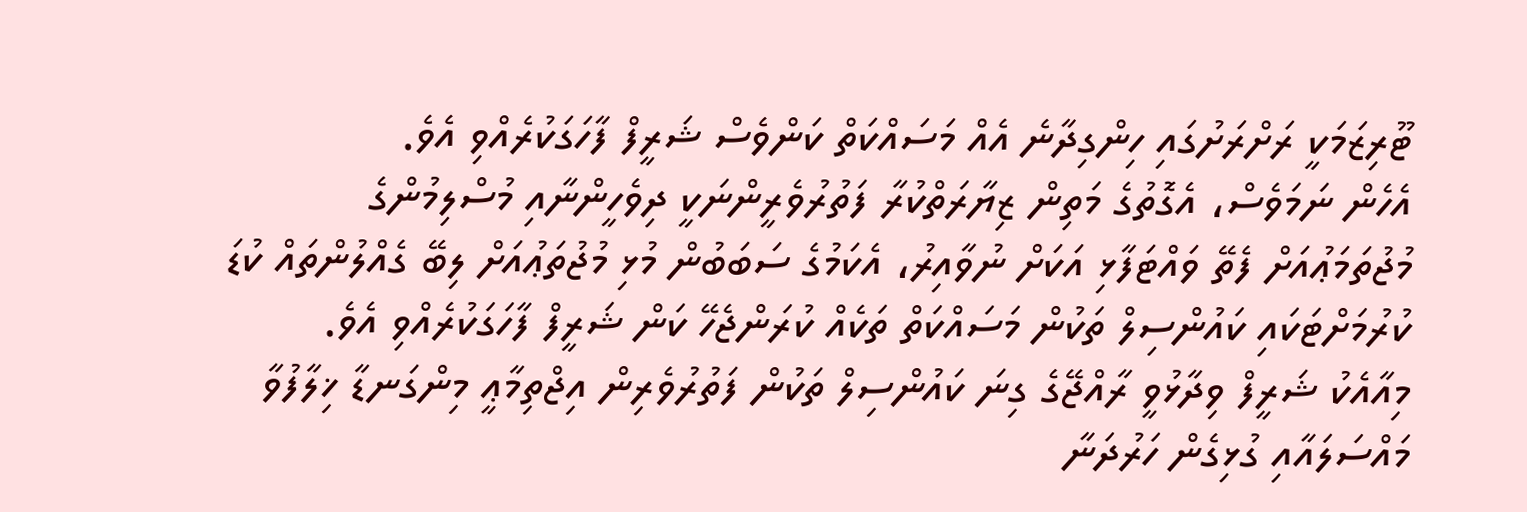ޓޫރިޒަމަކީ ރަށްރަށުގައި ހިންގިދާނެ އެއް މަސައްކަތް ކަންވެސް ޝަރީފް ފާހަގަކުރެއްވި އެވެ.
އެހެން ނަމަވެސް، އެގޮތުގެ މަތިން ޒިޔާރަތްކުރާ ފަތުރުވެރީންނަކީ ދިވެހީންނާއި މުސްލިމުންގެ މުޖުތަމަޢުއަށް ފެތޭ ވައްޓަފާޅި އަކަށް ނުވާއިރު، އެކަމުގެ ސަބަބުން މުޅި މުޖުތަޢުއަށް ލިބޭ ގެއްލުންތައް ކުޑަ ކުރުމަށްޓަކައި ކައުންސިލް ތަކުން މަސައްކަތް ތަކެއް ކުރަންޖެހޭ ކަން ޝަރީފް ފާހަގަކުރެއްވި އެވެ.
މިއާއެކު ޝަރީފް ވިދާޅުވީ ރާއްޖޭގެ ގިނަ ކައުންސިލް ތަކުން ފަތުރުވެރިން އިޖްތިމާޢީ މިންގަނޑާ ޚިލާފުވާ މައްސަލައާއި ގުޅިގެން ހަރުދަނާ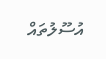އުސޫލުތައް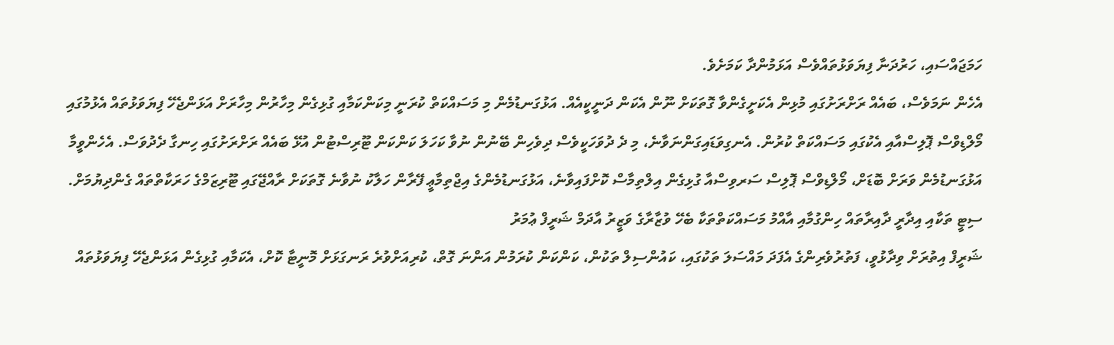ހަމަޖައްސައި، ހަރުދަނާ ފިޔަވަޅުތައްވެސް އަޅަމުންދާ ކަމަށެވެ.
އެހެން ނަމަވެސް، ބައެއް ރަށްރަށުގައި މުޅިން އެކަށީގެންވާ ގޮތަކަށް ނޫން އެކަން ދަނީކީއެއް. އަޅުގަނޑުމެން މި މަސައްކަތް ކުރަނީ މިކަންކަމާއި ގުޅިގެން މިހާރުން މިހާރަށް އަޅަންޖެހޭ ފިޔަވަޅުތައް އެޅުމުގައި މޯލްޑިވްސް ޕޮލިސްއާއި އެކުގައި މަސައްކަތް ކުރުން. އެނގިވަޑައިގަންނަވާނެ، މި ދެ ދުވަހަކީވެސް ދިވެހިން ބޭނުން ނުވާ ކަހަލަ ކަންކަން ޓޫރިސްޓުން އުޅޭ ބައެއް ރަށްރަށުގައި ހިނގާ ދެދުވަސް. އެހެންވީމާ އަޅުގަނޑުމެން ވަރަށް ބޮޑަށް، މޯލްޑިވްސް ޕޮލިސް ސަރވިސްއާ ގުޅިގެން އިލްތިމާސް ކޮށްފައިވާނެ، އަޅުގަނޑުމެންގެ އިޖްތިމާޢީ ފޭރާން ހަލާކު ނުވާނެ ގޮތަކަށް ރާއްޖޭގައި ޓޫރިޒަމްގެ ހަރަކާތްތައް ގެންދިޔުމަށް.
ސިޓީ ތަކާއި އިދާރީ ދާއިރާތައް ހިންގުމާއި އާއްމު މަސައްކަތްތަކާ ބެހޭ ވުޒާރާގެ ވަޒީރު އާދަމް ޝަރީފް ޢުމަރު
ޝަރީފް އިތުރަށް ވިދާޅުވީ، ފަތުރުވެރިންގެ އެފަދަ މައްސަލަ ތަކުގައި، ކައުންސިލް ތަކުން، ކަންކަން ކުރަމުން އަންނަ ގޮތް، ކުރިއަށްވުރެ ރަނގަޅަށް މޮނީޓާ ކޮށް، އެކަމާއި ގުޅިގެން އަޅަންޖެހޭ ފިޔަވަޅުތައް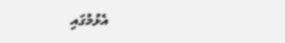އެޅުމުގައި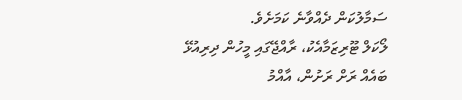ސަމާލުކަން ދެއްވާނެ ކަމަށެވެ.
ލޯކަލް ޓޫރިޒަމާއެކު، ރާއްޖޭގައި މީހުން ދިރިއުޅޭ ބައެއް ރަށް ރަށުން، އާއްމު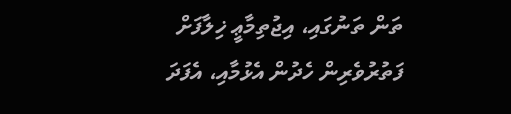ތަން ތަނުގައި، އިޖުތިމާޢީ ޚިލާފަށް ފަތުރުވެރިން ހެދުން އެޅުމާއި، އެފަދަ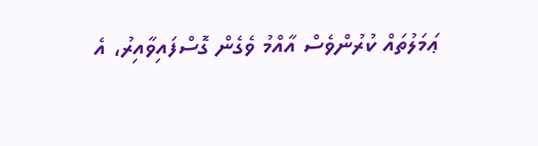ޢަމަލުތައް ކުރުންވެސް އާއްމު ވެގެން ގޮސްފައިވާއިރު، އެ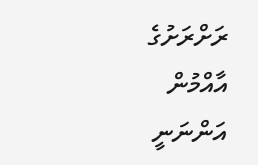ރަށްރަށުގެ އާއްމުން އަންނަނީ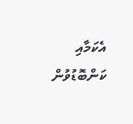އެކަމާއި ކަންބޮޑުވުން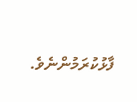ފާޅުކުރަމުންނެވެ.